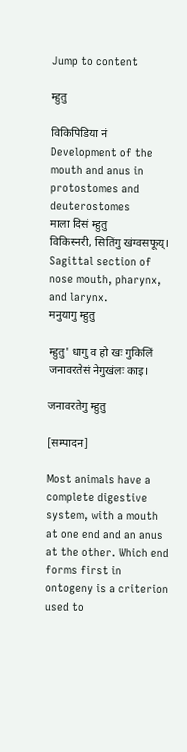Jump to content

म्हुतु

विकिपिडिया नं
Development of the mouth and anus in protostomes and deuterostomes
माला दिसं म्हुतु
विकिस्नरी, सितिंगु खंग्वसफूय्।
Sagittal section of nose mouth, pharynx, and larynx.
मनुयागु म्हुतु

म्हुतु' धागु व हो खः गुकिलिं जनावरतेसं नेगुखंलः काइ।

जनावरतेगु म्हुतु

[सम्पादन]

Most animals have a complete digestive system, with a mouth at one end and an anus at the other. Which end forms first in ontogeny is a criterion used to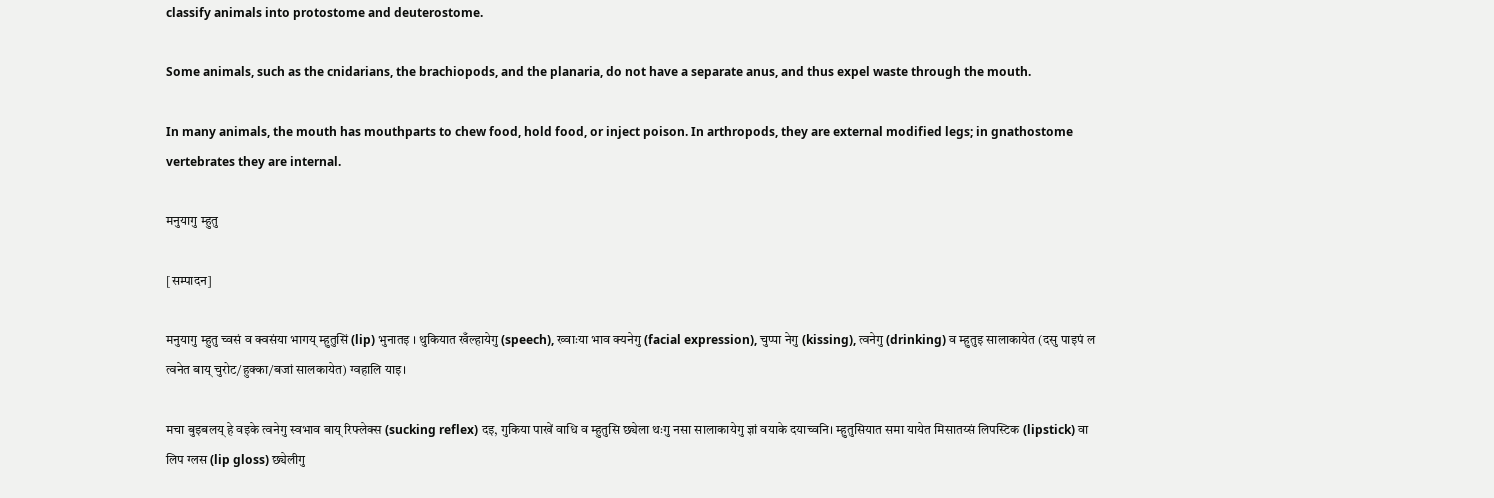classify animals into protostome and deuterostome.

Some animals, such as the cnidarians, the brachiopods, and the planaria, do not have a separate anus, and thus expel waste through the mouth.

In many animals, the mouth has mouthparts to chew food, hold food, or inject poison. In arthropods, they are external modified legs; in gnathostome vertebrates they are internal.

मनुयागु म्हुतु

[सम्पादन]

मनुयागु म्हुतु च्वसं व क्वसंया भागय् म्हुतुसिं (lip) भुनातइ । थुकियात खँल्हायेगु (speech), ख्वाःया भाव क्यनेगु (facial expression), चुप्पा नेगु (kissing), त्वनेगु (drinking) व म्हुतुइ सालाकायेत (दसु पाइपं ल त्वनेत बाय् चुरोट/हुक्का/बजां सालकायेत) ग्वहालि याइ।

मचा बुइबलय् हे वइके त्वनेगु स्वभाव बाय् रिफ्लेक्स (sucking reflex) दइ, गुकिया पाखें वाधि व म्हुतुसि छ्येला थःगु नसा सालाकायेगु ज्ञां वयाके दयाच्वनि। म्हुतुसियात समा यायेत मिसातय्सं लिपस्टिक (lipstick) वा लिप ग्लस (lip gloss) छ्येलीगु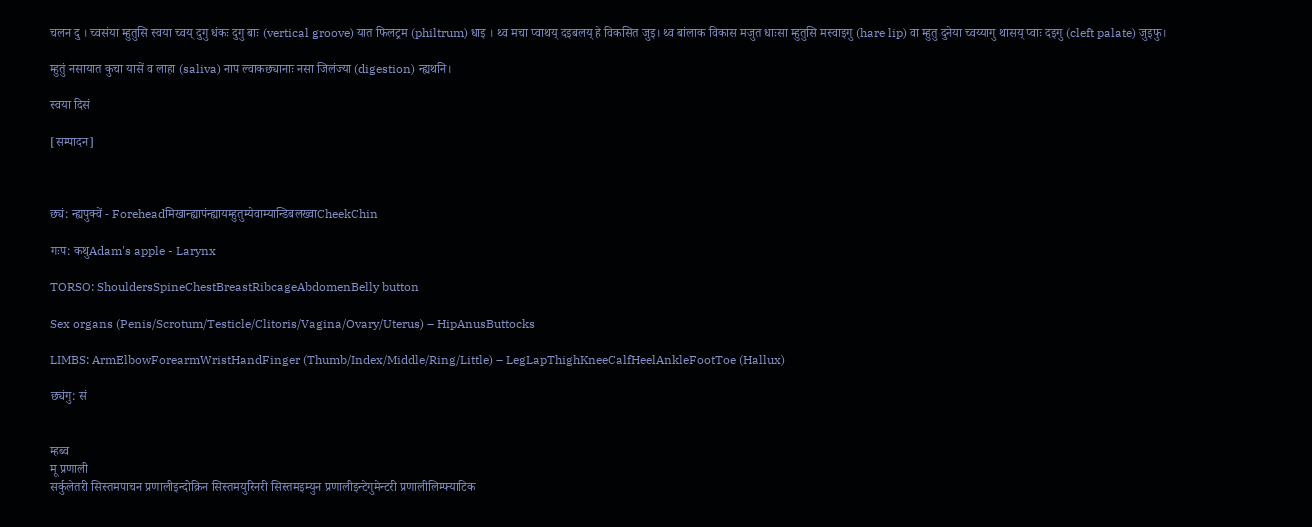चलन दु । च्वसंया म्हुतुसि स्वया च्वय् दुगु धंकः दुगु बाः (vertical groove) यात फिलट्रम (philtrum) धाइ । थ्व मचा प्वाथय् दइबलय् हे विकसित जुइ। थ्व बांलाक विकास मजुत धाःसा म्हुतुसि मस्वाइगु (hare lip) वा म्हुतु दुनेया च्वय्यागु थासय् प्वाः दइगु (cleft palate) जुइफु।

म्हुतुं नसायात कुचा यासें व लाहा (saliva) नाप ल्वाकछ्यानाः नसा जिलंज्या (digestion) न्ह्यथनि।

स्वया दिसं

[सम्पादन]



छ्यं: न्ह्यपुक्वें - Foreheadमिखान्ह्यापंन्ह्यायम्हुतुम्येवाम्यान्डिबलख्वाCheekChin

गःप: कथुAdam's apple - Larynx

TORSO: ShouldersSpineChestBreastRibcageAbdomenBelly button

Sex organs (Penis/Scrotum/Testicle/Clitoris/Vagina/Ovary/Uterus) – HipAnusButtocks

LIMBS: ArmElbowForearmWristHandFinger (Thumb/Index/Middle/Ring/Little) – LegLapThighKneeCalfHeelAnkleFootToe (Hallux)

छ्यंगु: सं


म्हब्व
मू प्रणाली
सर्कुलेतरी सिस्तमपाचन प्रणालीइन्दोक्रिन सिस्तमयुरिनरी सिस्तमइम्युन प्रणालीइन्टेगुमेन्टरी प्रणालीलिम्फ्याटिक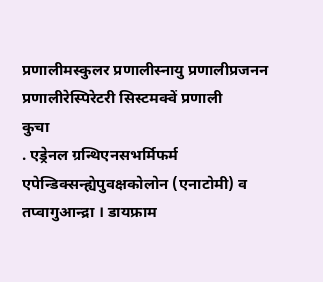प्रणालीमस्कुलर प्रणालीस्नायु प्रणालीप्रजनन प्रणालीरेस्पिरेटरी सिस्टमक्वें प्रणाली
कुचा
. एड्रेनल ग्रन्थिएनसभर्मिफर्म एपेन्डिक्सन्ह्येपुवक्षकोलोन (एनाटोमी) व तप्वागुआन्द्रा । डायफ्राम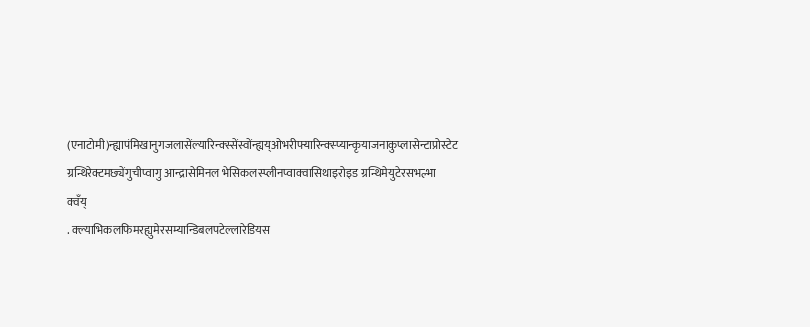(एनाटोमी)न्ह्यापंमिखानुगजलासेंल्यारिन्क्स्सेंस्वोंन्ह्यय्ओभरीफ्यारिन्क्स्प्यान्कृयाजनाकुप्लासेन्टाप्रोस्टेट ग्रन्थिरेक्टमछ्येंगुचीप्वागु आन्द्रासेमिनल भेसिकलस्प्लीनप्वाक्वासिथाइरोइड ग्रन्थिमेयुटेरसभल्भा
क्वँय्
. क्ल्याभिकलफिमरह्युमेरसम्यान्डिबलपटेल्लारेडियस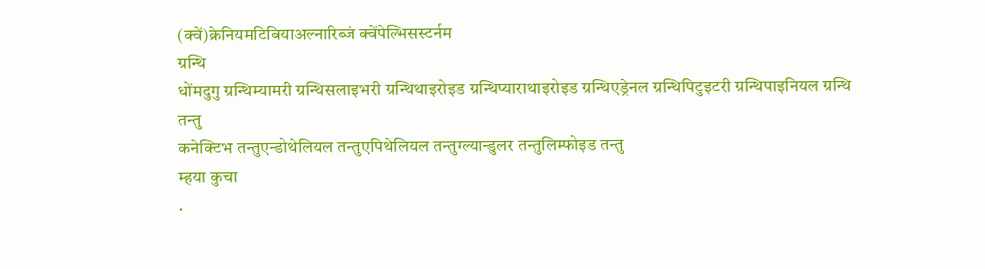(क्वें)क्रेनियमटिबियाअल्नारिब्जं क्वेंपेल्भिसस्टर्नम
ग्रन्थि
धोंमदुगु ग्रन्थिम्यामरी ग्रन्थिसलाइभरी ग्रन्थिथाइरोइड ग्रन्थिप्याराथाइरोइड ग्रन्थिएड्रेनल ग्रन्थिपिटुइटरी ग्रन्थिपाइनियल ग्रन्थि
तन्तु
कनेक्टिभ तन्तुएन्डोथेलियल तन्तुएपिथेलियल तन्तुग्ल्यान्डुलर तन्तुलिम्फोइड तन्तु
म्हया कुचा
.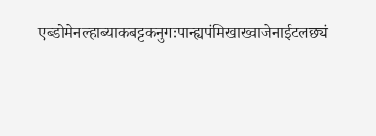एब्डोमेनल्हाब्याकबट्टकनुगःपान्ह्यपंमिखाख्वाजेनाईटलछ्यं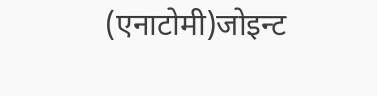(एनाटोमी)जोइन्ट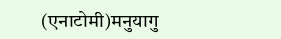(एनाटोमी)मनुयागु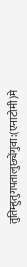तुतिम्हुतुगपतालुछ्येंगुवा:(एनाटोमी)मे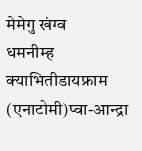मेमेगु खंग्व
धमनीम्ह क्याभितीडायफ्राम (एनाटोमी)प्वा-आन्द्रा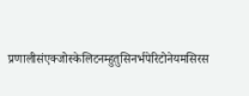प्रणालीसंएक्जोस्केलिटनम्हुतुसिनर्भपेरिटोनेयमसिरस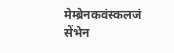मेम्ब्रेनकवंस्कलजं सेंभेन